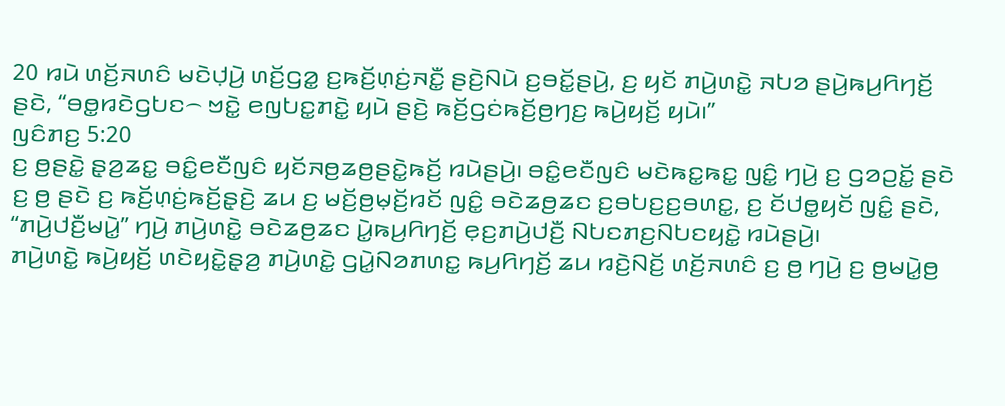20 ꤙꤣꤧ ꤛꤢꤩ꤬ꤏꤛꤢꤨ ꤗꤢꤧꤓ꤫ꤣꤧ꤬ ꤛꤢꤩ꤬ꤞꤤ꤭ ꤢ꤬ꤒꤢꤩ꤬ꤛ꤫ꤢꤦ꤬ꤏꤢꤪ꤭ ꤔꤢꤧ꤬ꤡꤣꤧ ꤢ꤬ꤋꤢꤩ꤭ꤔꤣꤧ꤬, ꤢ꤬ ꤟꤢꤩ ꤊꤣꤧ꤬ꤛꤢꤧ꤭ ꤏꤝꤤ ꤔꤣꤧ꤬ꤒꤣ꤬ꤖꤚꤢꤩ꤬ ꤔꤢꤧ, “ꤋꤥ꤭ꤙꤢꤧꤞꤝꤢ꤮ ꤠꤢꤧ꤭ ꤕꤜꤝꤢ꤭ꤊꤢꤧ꤭ ꤟꤣꤧ ꤔꤢꤧ꤬ ꤒꤢꤩ꤬ꤞꤢꤦꤒꤢꤩ꤬ꤥ꤬ꤚꤢ꤬ ꤒꤣꤧ꤬ꤟꤢꤩ꤬ ꤟꤣꤧ꤯”
ꤜꤢꤨꤊꤢ꤬ 5:20
ꤢ꤬ ꤥ꤬ꤔꤢꤧ꤭ ꤔ꤫ꤤ꤬ꤘꤢ꤭ ꤋꤢꤨ꤭ꤕꤢꤪꤜꤢꤨ ꤟꤢꤩꤏꤥ꤬ꤘꤥ꤬ꤔꤢꤧ꤭ꤒꤢꤩ꤬ ꤙꤣꤧꤔꤣꤧ꤬꤯ ꤋꤢꤨ꤭ꤕꤢꤪꤜꤢꤨ ꤗꤢꤧꤒꤢ꤭ꤒꤢ꤭ ꤜꤢꤨ꤭ ꤚꤣꤧ꤬ ꤢ꤬ ꤞꤤꤑꤢꤩ꤭ ꤔꤢꤧ ꤢ꤬ ꤥ꤬ ꤔꤢꤧ ꤢ꤬ ꤒꤢꤩ꤬ꤛ꤫ꤢꤦ꤬ꤒꤢꤩ꤬ꤔ꤫ꤢꤧ꤬ ꤘꤣ ꤢ꤬ ꤗꤢꤩ꤬ꤥ꤬ꤗ꤫ꤢꤩ꤬ꤙꤢꤩ ꤜꤢꤨ꤭ ꤋꤢꤧꤘꤥ꤬ꤘꤢ ꤢ꤬ꤋꤝꤢ꤬ꤢ꤬ꤋꤛꤢ꤭, ꤢ꤬ ꤢꤩꤓꤥ꤭ꤟꤢꤩ ꤜꤢꤨ꤭ ꤔꤢꤧ, “ꤊꤣꤧ꤬ꤓꤢꤪ꤬ꤗꤣꤧ꤭” ꤚꤣꤧ꤬ ꤊꤣꤧ꤬ꤛꤢꤧ꤭ ꤋꤢꤧꤘꤥ꤬ꤘꤢ ꤣꤧ꤭ꤒꤣ꤬ꤖꤚꤢꤩ꤬ ꤕ꤫ꤢ꤬ꤊꤣꤧ꤬ꤓꤢꤪ꤬ ꤡꤝꤢꤊꤢ꤬ꤡꤝꤢꤟꤢꤧ꤭ ꤙꤣꤧꤔꤣꤧ꤬꤯
ꤊꤣꤧ꤬ꤛꤢꤧ꤭ ꤒꤣꤧ꤬ꤟꤢꤩ꤬ ꤛꤢꤧꤟꤢꤧ꤭ꤔ꤫ꤤ꤬ ꤊꤣꤧ꤬ꤛꤢꤧ꤭ ꤞꤣꤧ꤭ꤡꤤꤊꤛꤢ꤭ ꤒꤣ꤬ꤖꤚꤢꤩ꤬ ꤘꤣ ꤙꤢꤧ꤬ꤡꤢꤩ꤬ ꤛꤢꤩ꤬ꤏꤛꤢꤨ ꤢ꤬ ꤥ꤬ ꤚꤣꤧ꤬ ꤢ꤬ ꤥ꤬ꤗꤣꤧ꤭ꤥ꤬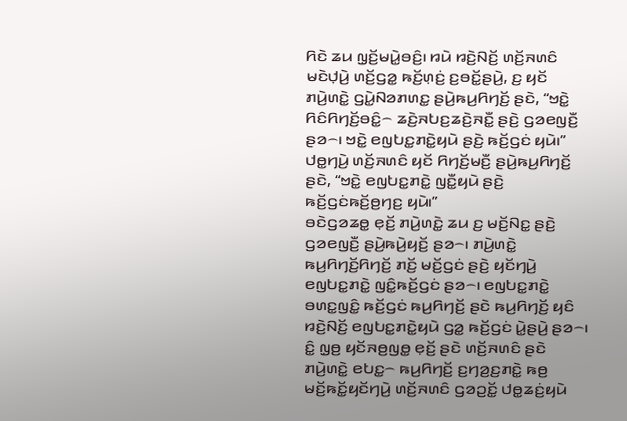ꤖꤢꤧ ꤘꤣ ꤜ꤫ꤢꤩ꤬ꤗꤣꤧ꤭ꤋꤢꤨ꤬꤯ ꤙꤣꤧ ꤙꤢꤧ꤬ꤡꤢꤩ꤬ ꤛꤢꤩ꤬ꤏꤛꤢꤨ ꤗꤢꤧꤓ꤫ꤣꤧ꤬ ꤛꤢꤩ꤬ꤞꤤ꤭ ꤒꤢꤩ꤬ꤛ꤫ꤢꤦ꤬ ꤢ꤬ꤋꤢꤩ꤭ꤔꤣꤧ꤬, ꤢ꤬ ꤟꤢꤩ ꤊꤣꤧ꤬ꤛꤢꤧ꤭ ꤞꤣꤧ꤭ꤡꤤꤊꤛꤢ꤭ ꤔꤣꤧ꤬ꤒꤣ꤬ꤖꤚꤢꤩ꤬ ꤔꤢꤧ, “ꤠꤢꤧ꤭ ꤖꤢꤨꤖꤚꤢꤩ꤬ꤋꤢꤨ꤭꤮ ꤘꤢꤧ꤬ꤏꤝꤢ꤬ꤘꤢꤧ꤬ꤏꤢꤪ꤭ ꤔꤢꤧ꤬ ꤞꤤꤕꤜꤢꤪ꤬ ꤔꤤ꤮꤯ ꤠꤢꤧ꤭ ꤕꤜꤝꤢ꤭ꤊꤢꤧ꤭ꤟꤣꤧ ꤔꤢꤧ꤬ ꤒꤢꤩ꤬ꤞꤢꤦ ꤟꤣꤧ꤯”
ꤓꤥ꤭ꤚꤣꤧ꤬ ꤛꤢꤩ꤬ꤏꤛꤢꤨ ꤟꤢꤩ ꤖꤚꤢꤩ꤬ꤗꤢꤪ꤬ ꤔꤣꤧ꤬ꤒꤣ꤬ꤖꤚꤢꤩ꤬ ꤔꤢꤧ, “ꤠꤢꤧ꤭ ꤕꤜꤝꤢ꤭ꤊꤢꤧ꤭ ꤜꤢꤪ꤭ꤟꤣꤧ ꤔꤢꤧ꤬ ꤒꤢꤩ꤬ꤞꤢꤦꤒꤢꤩ꤬ꤥ꤬ꤚꤢ꤬ ꤟꤣꤧ꤯”
ꤋꤢꤧꤞꤤꤘꤥ꤭ ꤕ꤫ꤢꤩ꤬ ꤊꤣꤧ꤬ꤛꤢꤧ꤭ ꤘꤣ ꤢ꤬ ꤗꤢꤩ꤬ꤡꤢ꤭ ꤔꤢꤧ꤬ ꤞꤤꤕꤜꤢꤪ꤬ ꤔꤣꤧ꤬ꤒꤣꤧ꤬ꤟꤢꤩ꤬ ꤔꤤ꤮꤯ ꤊꤣꤧ꤬ꤛꤢꤧ꤭ ꤒꤣ꤬ꤖꤚꤢꤩ꤬ꤖꤚꤢꤩ꤬ ꤊꤢꤩ꤬ ꤗꤢꤩ꤬ꤞꤢꤦ ꤔꤢꤧ꤬ ꤟꤢꤩꤚꤣꤧ꤬ ꤕꤜꤝꤢ꤭ꤊꤢꤧ꤭ ꤜꤢꤨ꤭ꤒꤢꤩ꤬ꤞꤢꤦ ꤔꤤ꤮꤯ ꤕꤜꤝꤢ꤭ꤊꤢꤧ꤭ ꤋꤛꤢ꤭ꤜꤢꤨ꤭ ꤒꤢꤩ꤬ꤞꤢꤦ ꤒꤣ꤬ꤖꤚꤢꤩ꤬ ꤔꤢꤧ ꤒꤣ꤬ꤖꤚꤢꤩ꤬ ꤟꤢꤨ ꤙꤢꤧ꤬ꤡꤢꤩ꤬ ꤕꤜꤝꤢ꤭ꤊꤢꤧ꤭ꤟꤣꤧ ꤞꤤ꤭ ꤒꤢꤩ꤬ꤞꤢꤦ ꤣꤧ꤭ꤔꤣꤧ꤬ ꤔꤤ꤮꤯
ꤢꤨ꤭ ꤜ꤫ꤥ꤬ ꤟꤢꤩꤏꤥ꤬ꤜꤥ꤭ ꤕ꤫ꤢꤩ꤬ ꤔꤢꤧ ꤛꤢꤩ꤬ꤏꤛꤢꤨ ꤔꤢꤧ ꤊꤣꤧ꤬ꤛꤢꤧ꤭ ꤕꤝꤢ꤭꤮ ꤒꤣ꤬ꤖꤚꤢꤩ꤬ ꤢ꤬ꤚꤤ꤬ꤢ꤬ꤊꤢꤧ꤭ ꤒꤥ꤬ ꤗꤢꤩ꤬ꤒꤢꤩ꤭ꤟꤢꤩꤚꤣꤧ꤬ ꤛꤢꤩ꤬ꤏꤛꤢꤨ ꤞꤤꤑꤢꤩ꤭ ꤓꤥ꤭ꤘꤢꤦ꤬ꤟꤣꤧ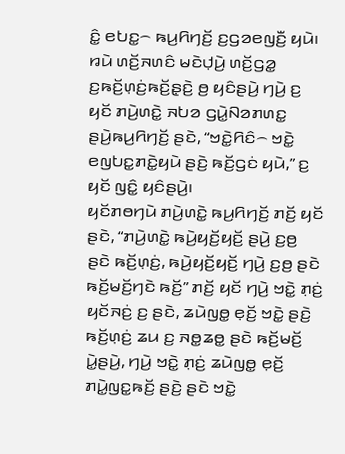ꤢꤨ꤭ ꤕꤝꤢ꤭꤮ ꤒꤣ꤬ꤖꤚꤢꤩ꤬ ꤢ꤬ꤞꤤꤕꤜꤢꤪ꤬ ꤟꤣꤧ꤯
ꤙꤣꤧ ꤛꤢꤩ꤬ꤏꤛꤢꤨ ꤗꤢꤧꤓ꤫ꤣꤧ꤬ ꤛꤢꤩ꤬ꤞꤤ꤭ ꤢ꤬ꤒꤢꤩ꤬ꤛ꤫ꤢꤦ꤬ꤒꤢꤩ꤬ꤔ꤫ꤢꤧ꤬ ꤥ꤬ ꤟꤢꤨꤔꤣꤧ꤬ ꤚꤣꤧ꤬ ꤢ꤬ ꤟꤢꤩ ꤊꤣꤧ꤬ꤛꤢꤧ꤭ ꤏꤝꤤ ꤞꤣꤧ꤭ꤡꤤꤊꤛꤢ꤭ ꤔꤣꤧ꤬ꤒꤣ꤬ꤖꤚꤢꤩ꤬ ꤔꤢꤧ, “ꤠꤢꤧ꤭ꤖꤢꤨ꤮ ꤠꤢꤧ꤭ ꤕꤜꤝꤢ꤭ꤊꤢꤧ꤭ꤟꤣꤧ ꤔꤢꤧ꤬ ꤒꤢꤩ꤬ꤞꤢꤦ ꤟꤣꤧ,” ꤢ꤬ ꤟꤢꤩ ꤜꤢꤨ꤭ ꤟꤢꤨꤔꤣꤧ꤬꤯
ꤟꤢꤩꤊꤥꤚꤣꤧ ꤊꤣꤧ꤬ꤛꤢꤧ꤭ ꤒꤣ꤬ꤖꤚꤢꤩ꤬ ꤊꤢꤩ꤬ ꤟꤢꤩ ꤔꤢꤧ, “ꤊꤣꤧ꤬ꤛꤢꤧ꤭ ꤒꤣꤧ꤬ꤟꤢꤩ꤬ꤟꤢꤩ꤬ ꤔꤣꤧ꤬ ꤢ꤬ꤥ꤬ ꤔꤢꤧ ꤒꤢꤩ꤬ꤛ꤫ꤢꤦ꤬, ꤒꤣꤧ꤬ꤟꤢꤩ꤬ꤟꤢꤩ꤬ ꤚꤣꤧ꤬ ꤢ꤬ꤥ꤬ ꤔꤢꤧ ꤒꤢꤩ꤬ꤗꤢꤩ꤬ꤚꤢꤧ ꤒꤢꤩ꤬” ꤊꤢꤩ꤬ ꤟꤢꤩ ꤚꤣꤧ꤬ ꤠꤢꤧ꤭ ꤊ꤫ꤢꤦ꤬ ꤟꤢꤩꤏꤢꤦ꤬ ꤢ꤬ ꤔꤢꤧ, ꤘꤣꤧꤜꤥ꤭ ꤕ꤫ꤢꤩ꤬ ꤠꤢꤧ꤭ ꤔꤢꤧ꤬ ꤒꤢꤩ꤬ꤛ꤫ꤢꤦ꤬ ꤘꤣ ꤢ꤬ ꤏꤥ꤭ꤘꤥ꤭ ꤔꤢꤧ ꤒꤢꤩ꤬ꤗꤢꤩ꤬ ꤣꤧ꤭ꤔꤣꤧ꤬, ꤚꤣꤧ꤬ ꤠꤢꤧ꤭ ꤊ꤫ꤢꤦ꤬ ꤘꤣꤧꤜꤥ꤭ ꤕ꤫ꤢꤩ꤬ ꤊꤣꤧ꤭ꤜꤢ꤭ꤒꤢꤩ꤬ ꤔꤢꤧ꤬ ꤔꤢꤧ ꤠꤢꤧ꤭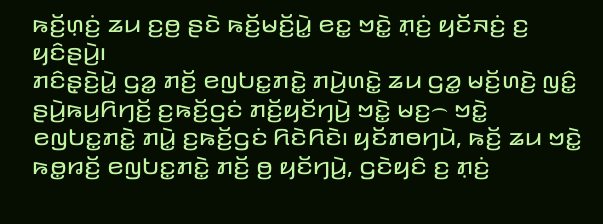ꤒꤢꤩ꤬ꤛ꤫ꤢꤦ꤬ ꤘꤣ ꤢ꤬ꤥ꤬ ꤔꤢꤧ ꤒꤢꤩ꤬ꤗꤢꤩ꤬ꤣꤧ꤭ ꤕꤢ꤭ ꤠꤢꤧ꤭ ꤊ꤫ꤢꤦ꤬ ꤟꤢꤩꤏꤢꤦ꤬ ꤢ꤬ ꤟꤢꤨꤔꤣꤧ꤬꤯
ꤊꤢꤨꤔ꤫ꤢꤧ꤬ꤣꤧ꤭ ꤞꤤ꤭ ꤊꤢꤩ꤬ ꤕꤜꤝꤢ꤭ꤊꤢꤧ꤭ ꤊꤣꤧ꤬ꤛꤢꤧ꤭ ꤘꤣ ꤞꤤ꤭ ꤗꤢꤩ꤬ꤛꤢꤧ꤬ ꤜꤢꤨ꤭ ꤔꤣꤧ꤬ꤒꤣ꤬ꤖꤚꤢꤩ꤬ ꤢ꤬ꤒꤢꤩ꤬ꤞꤢꤦ ꤊꤢꤩ꤬ꤟꤢꤩꤚꤣꤧ꤬ ꤠꤢꤧ꤭ ꤗꤢ꤬꤮ ꤠꤢꤧ꤭ ꤕꤜꤝꤢ꤭ꤊꤢꤧ꤭ ꤊꤣꤧ꤭ ꤢ꤬ꤒꤢꤩ꤬ꤞꤢꤦ ꤖꤢꤧꤖꤢꤧ꤯ ꤟꤢꤩꤊꤥꤚꤣꤧ, ꤒꤢꤩ꤬ ꤘꤣ ꤠꤢꤧ꤭ ꤒꤥ꤭ꤙꤢꤩ꤬ ꤕꤜꤝꤢ꤭ꤊꤢꤧ꤭ ꤊꤢꤩ꤬ ꤥ꤬ ꤟꤢꤩꤚꤣꤧ꤬, ꤞꤢꤧꤟꤢꤨ ꤢ꤬ ꤊ꤫ꤢꤦ꤬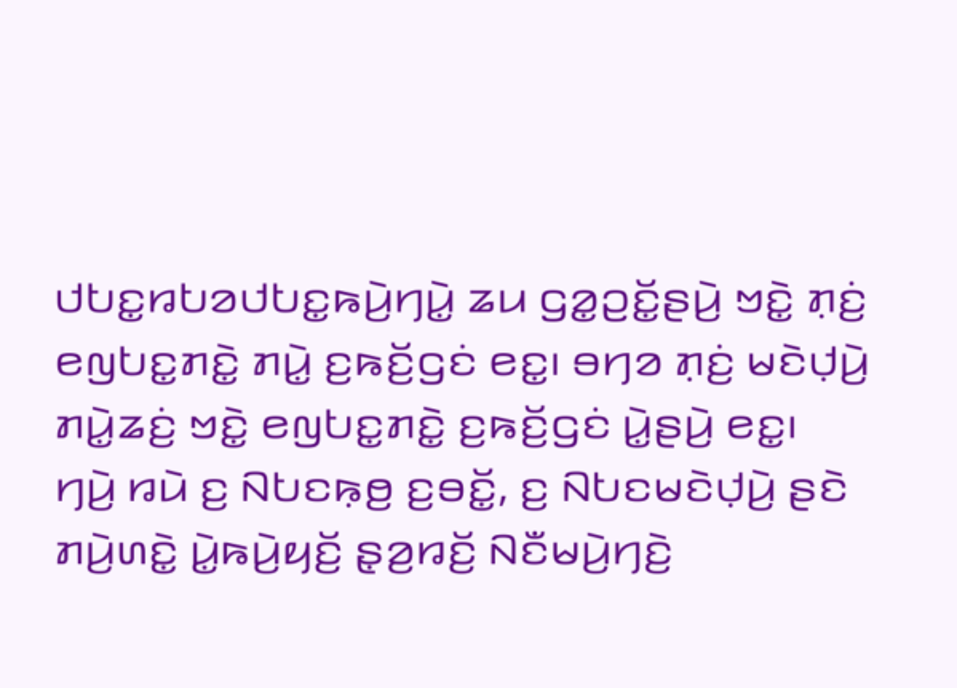ꤓꤝꤢ꤭ꤙꤝꤤꤓꤝꤢ꤭ꤒꤣꤧ꤬ꤚꤣꤧ꤭ ꤘꤣ ꤞꤤ꤭ꤑꤢꤩ꤭ꤔꤣꤧ꤬ ꤠꤢꤧ꤭ ꤊ꤫ꤢꤦ꤬ ꤕꤜꤝꤢ꤭ꤊꤢꤧ꤭ ꤊꤣꤧ꤭ ꤢ꤬ꤒꤢꤩ꤬ꤞꤢꤦ ꤕꤢ꤭꤯ ꤋꤚꤤ ꤊ꤫ꤢꤦ꤬ ꤗꤢꤧꤓ꤫ꤣꤧ꤬ ꤊꤣꤧ꤭ꤘꤢꤦ꤬ ꤠꤢꤧ꤭ ꤕꤜꤝꤢ꤭ꤊꤢꤧ꤭ ꤢ꤬ꤒꤢꤩ꤬ꤞꤢꤦ ꤣꤧ꤭ꤔꤣꤧ꤬ ꤕꤢ꤭꤯
ꤚꤣꤧ꤬ ꤙꤣꤧ ꤢ꤬ ꤡꤝꤢꤒ꤫ꤥ꤬ ꤢ꤬ꤋꤢꤩ꤭, ꤢ꤬ ꤡꤝꤢꤗꤢꤧꤓ꤫ꤣꤧ꤬ ꤔꤢꤧ ꤊꤣꤧ꤬ꤛꤢꤧ꤭ ꤣꤧ꤭ꤒꤣꤧ꤬ꤟꤢꤩ꤬ ꤔ꤫ꤤ꤬ꤙꤢꤩ꤬ ꤡꤢꤪꤗꤣꤧ꤬ꤚꤢꤧ꤬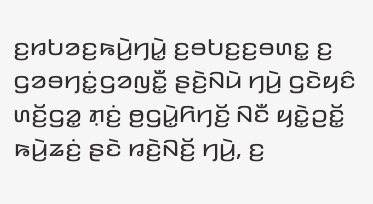ꤢ꤬ꤙꤝꤤꤢ꤬ꤒꤣꤧ꤬ꤚꤣꤧ꤭ ꤢ꤬ꤋꤝꤢ꤬ꤢ꤬ꤋꤛꤢ꤭ ꤢ꤬ ꤞꤤꤋꤚꤢꤦ꤭ꤞꤤꤜꤢꤪ꤭ ꤔꤢꤧ꤬ꤡꤣꤧ ꤚꤣꤧ꤬ ꤞꤢꤧꤟꤢꤨ ꤛꤢꤩ꤬ꤞꤤ꤭ ꤊ꤫ꤢꤦ꤬ ꤥ꤬ꤞꤣꤧ꤭ꤖꤚꤢꤩ꤬ ꤡꤢꤪ ꤟꤢꤧ꤭ꤑꤢꤩ꤭ ꤒꤣꤧ꤬ꤘꤢꤦ꤬ ꤔꤢꤧ ꤙꤢꤧ꤬ꤡꤢꤩ꤬ ꤚꤣꤧ꤬, ꤢ꤬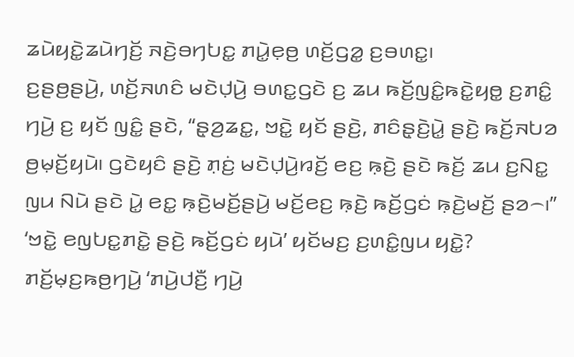ꤘꤣꤧꤟꤢꤧ꤭ꤘꤣꤧꤚꤢꤩ꤬ ꤏꤢꤧ꤬ꤋꤚꤝꤢ꤭ ꤊꤣꤧ꤭ꤕ꤫ꤥ꤬ ꤛꤢꤩ꤬ꤞꤤ꤭ ꤢ꤬ꤋꤛꤢ꤭꤯
ꤢ꤬ꤔꤥ꤬ꤔꤣꤧ꤬, ꤛꤢꤩ꤬ꤏꤛꤢꤨ ꤗꤢꤧꤓ꤫ꤣꤧ꤬ ꤋꤛꤢ꤭ꤞꤢꤧ ꤢ꤬ ꤘꤣ ꤒꤢꤩ꤬ꤜꤢꤨ꤭ꤒꤢꤧ꤭ꤟꤥ꤭ ꤢ꤬ꤊꤢꤨ꤭ ꤚꤣꤧ꤬ ꤢ꤬ ꤟꤢꤩ ꤜꤢꤨ꤭ ꤔꤢꤧ, “ꤔ꤫ꤤ꤬ꤘꤢ꤭, ꤠꤢꤧ꤭ ꤟꤢꤩ ꤔꤢꤧ꤬, ꤊꤢꤨꤔ꤫ꤢꤧ꤬ꤣꤧ꤭ ꤔꤢꤧ꤬ ꤒꤢꤩ꤬ꤏꤝꤤ ꤥ꤬ꤗ꤫ꤢꤩ꤬ꤟꤣꤧ꤯ ꤞꤢꤧꤟꤢꤨ ꤔꤢꤧ꤬ ꤊ꤫ꤢꤦ꤬ ꤗꤢꤧꤓ꤫ꤣꤧ꤬ꤙꤢꤩ꤬ ꤕꤢ꤬ ꤒ꤫ꤢꤧ꤬ ꤔꤢꤧ ꤒꤢꤩ꤬ ꤘꤣ ꤢ꤬ꤡꤢ꤭ ꤜꤣ ꤡꤣꤧ ꤔꤢꤧ ꤣꤧ꤭ ꤕꤢ꤭ ꤒ꤫ꤢꤧ꤬ꤗꤢꤩ꤬ꤔꤣꤧ꤬ ꤗꤢꤩ꤬ꤕꤢ꤬ ꤒ꤫ꤢꤧ꤬ ꤒꤢꤩ꤬ꤞꤢꤦ ꤒ꤫ꤢꤧ꤬ꤗꤢꤩ꤬ ꤔꤤ꤮꤯”
‘ꤠꤢꤧ꤭ ꤕꤜꤝꤢ꤭ꤊꤢꤧ꤭ ꤔꤢꤧ꤬ ꤒꤢꤩ꤬ꤞꤢꤦ ꤟꤣꤧ’ ꤟꤢꤩꤗꤢ꤬ ꤢ꤬ꤛꤢꤨ꤭ꤜꤣ ꤟꤢꤧ꤭? ꤊꤢꤩ꤬ꤗ꤫ꤢ꤬ꤒꤥ꤬ꤚꤣꤧ꤬ ‘ꤊꤣꤧ꤬ꤓꤢꤪ꤬ ꤚꤣꤧ꤬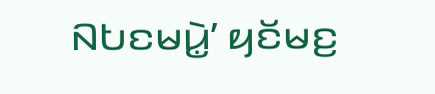ꤡꤝꤢꤗꤣꤧ꤭’ ꤟꤢꤩꤗꤢ꤬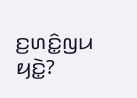ꤢ꤬ꤛꤢꤨ꤭ꤜꤣ ꤟꤢꤧ꤭?